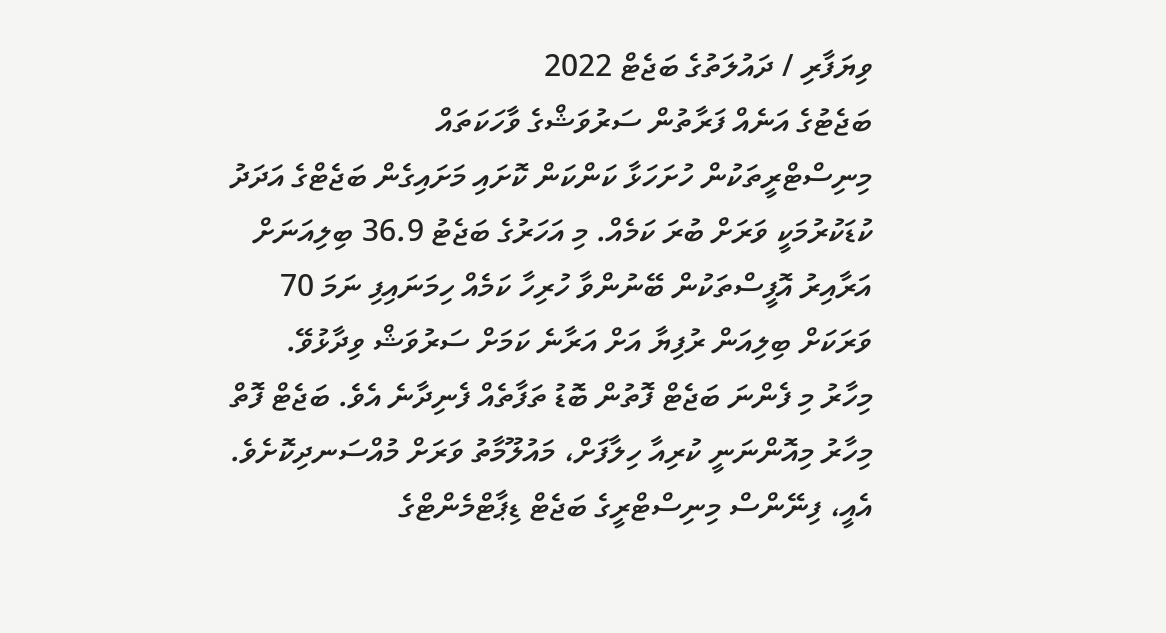ވިޔަފާރި / ދައުލަތުގެ ބަޖެޓް 2022
ބަޖެޓުގެ އަނެއް ފަރާތުން ސަރުވަޝްގެ ވާހަކަތައް
މިނިސްޓްރީތަކުން ހުށަހަޅާ ކަންކަން ކޮށައި މަށައިގެން ބަޖެޓްގެ އަދަދު ކުޑަކުރުމަކީ ވަރަށް ބުރަ ކަމެއް. މި އަހަރުގެ ބަޖެޓު 36.9 ބިލިއަނަށް އަރާއިރު އޮފީސްތަކުން ބޭނުންވާ ހުރިހާ ކަމެއް ހިމަނައިފި ނަމަ 70 ވަރަކަށް ބިލިއަން ރުފިޔާ އަށް އަރާނެ ކަމަށް ސަރުވަޝް ވިދާޅުވޭ.
މިހާރު މި ފެންނަ ބަޖެޓް ފޮތުން ބޮޑު ތަފާތެއް ފެނިދާނެ އެވެ. ބަޖެޓް ފޮތް މިހާރު މިއޮންނަނީ ކުރިއާ ހިލާފަށް، މައުލޫމާތު ވަރަށް މުއްސަނދިކޮށެވެ. އެއީ، ފިނޭންސް މިނިސްޓްރީގެ ބަޖެޓް ޑިޕާޓްމެންޓްގެ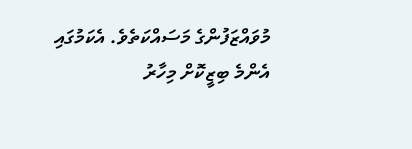މުވައްޒަފުންގެ މަސައްކަތެވެ. އެކަމުގައި އެންމެ ބިޒީކޮށް މިހާރު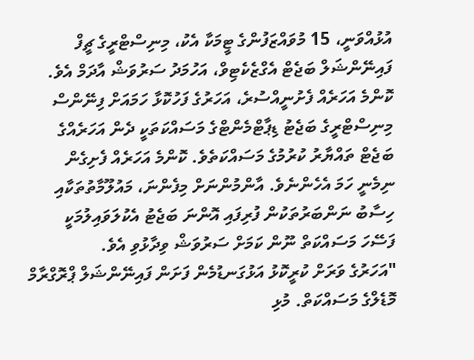އުޅުއްވަނީ، 15 މުވައްޒަފުންގެ ޓީމަކާ އެކު، މިނިސްޓްރީގެ ޗީފް ފައިނޭންޝަލް ބަޖެޓް އެގްޒެކެޓިވް، އަހުމަދު ސަރުވަޝް އާދަމް އެވެ.
ކޮންމެ އަހަރެއް ފެށުނީއްސުރެ، އަހަރުގެ ފަހުކޮޅާ ހަމައަށް ފިނޭންސް މިނިސްޓްރީގެ ބަޖެޓު ޑިޕާޓްމެންޓްގެ މަސައްކަތަކީ ދެން އަހަރެއްގެ ބަޖެޓް ތައްޔާރު ކުރުމުގެ މަސައްކަތެވެ. ކޮންމެ އަހަރެއް ފެށިގެން ނިމެނީ ހަމަ އެހެންނެވެ. އާންމުންނަށް މިފެންނަ، މައުލޫމާތުތަކާއި ހިސާބު ނަންބަރުތަކުން ފުރިފައި އޮންނަ ބަޖެޓު އެކުލަވައިލުމަކީ ފަސޭހަ މަސައްކަތް ނޫން ކަމަށް ސަރުވަޝް ވިދާޅުވި އެވެ.
"އަހަރުގެ ވަރަށް ކުރީކޮޅު އަޅުގަނޑުމެން ފަށަން ފައިނޭންޝަލް ޕްރޮގްރާމް މޮޑެލްގެ މަސައްކަތް. މުޅި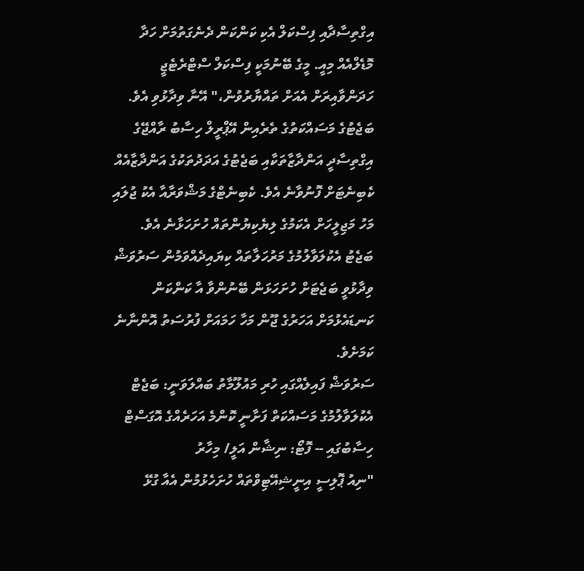އިގްތިސާދާއި ފިސްކަލް އެކި ކަންކަން ދެނެގަތުމަށް ހަދާ މޮޑެލްއެއް މިއީ. މީގެ ބޭނުމަކީ ފިސްކަލް ސްޓްރެޓެޖީ ހަދަންވާއިރަށް އެއަށް ތައްޔާރުވުން،" އޭނާ ވިދާޅުވި އެވެ.
ބަޖެޓުގެ މަސައްކަތުގެ ތެރެއިން އޭޕްރީލް ހިސާބު ރާއްޖޭގެ އިގްތިސާދީ އަންދާޒާތަކާއި ބަޖެޓުގެ އަދަދުތަކުގެ އަންދާޒާއެއް ކެބިނެޓަށް ފޮނުވާނެ އެވެ. ކެބިނެޓްގެ މަޝްވަރާއާ އެކު ޖުލައި މަހު މަޖިލީހަށް އެކަމުގެ ލިޔެކިޔުންތައް ހުށަހަޅާނެ އެވެ. ބަޖެޓު އެކުލަވާލުމުގެ މަރުހަލާތައް ކިޔައިދެއްވަމުން ސަރުވަޝް ވިދާޅުވީ ބަޖެޓަށް ހުށަހަޅަން ބޭނުންވާ އާ ކަންކަން ކަނޑައެޅުމަށް އަހަރުގެ ޖޫން މަހާ ހަމައަށް ފުރުސަތު އޮންނާނެ ކަމަށެވެ.
ސަރުވަޝް ފައިލެއްގައި ހުރި މައުލޫމާތު ބައްލަވަނީ: ބަޖެޓް އެކުލަވާލުމުގެ މަސައްކަތް ފަށާނީ ކޮންމެ އަހަރެއްގެ އޮގަސްޓް ހިސާބުގައި -- ފޮޓޯ: ނިޝާން އަލީ/ މިހާރު
"ނިއު ޕޮލިސީ އިނީޝިއޭޓިވްތައް ހުށަހެޅުމުން އެއާ ގުޅޭ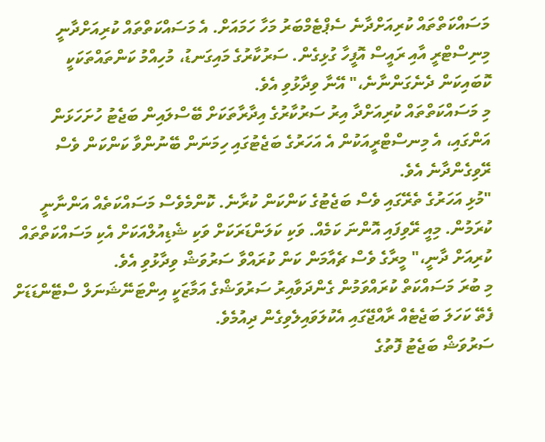މަސައްކަތްތައް ކުރިއަށްދާނެ ސެޕްޓެމްބަރު މަހާ ހަމައަށް. އެ މަސައްކަތްތައް ކުރިއަށްދާނީ މިނިސްޓްރީ އާއި ރައީސް އޮފީހާ ގުޅިގެން. ސަރުކާރުގެ މައިގަނޑު، މުހިއްމު ކަންތައްތަކަކީ ކޮބައިކަން ދެނެގަންނާނެ،" އޭނާ ވިދާޅުވި އެވެ.
މި މަސައްކަތްތައް ކުރިއަށްދާ އިރު ސަރުކާރުގެ އިދާރާތަކަށް ބޭސްލައިން ބަޖެޓު ހުށަހަޅަން އަންގައި، އެ މިނސްޓްރީއަކުން އެ އަހަރުގެ ބަޖެޓުގައި ހިމަނަން ބޭނުންވާ ކަންކަން ވެސް ރޭވިގެންދާނެ އެވެ.
"މުޅި އަހަރުގެ ތެރޭގައި ވެސް ބަޖެޓުގެ ކަންކަން ކުރާނެ. ކޮންމެވެސް މަސައްކަތެއް އަންނާނީ ކުރަމުން. މިއީ ރޭވިފައި އޮންނަ ކަމެއް. ވަކި ކަލަންޑަރަކަށް ވަކި ޝެޑިއުލްއަކަށް އެކި މަސައްކަތްތައް ކުރިއަށް ދާނީ،" މީރާގެ ވެސް ޗެއާމަން ކަން ކުރައްވާ ސަރުވަޝް ވިދާޅުވި އެވެ.
މި ބުރަ މަސައްކަތް ކުރައްވަމުން ގެންދަވާއިރު ސަރުވަޝްގެ އަމާޒަކީ އިންޓަނޭޝަނަލް ސްޓޭންޑަޑަށް ފެތޭ ކަހަލަ ބަޖެޓެއް ރާއްޖޭގައި އެކުލަވައިލެވިގެން ދިއުމެވެ.
ސަރުވަޝް ބަޖެޓު ފޮތުގެ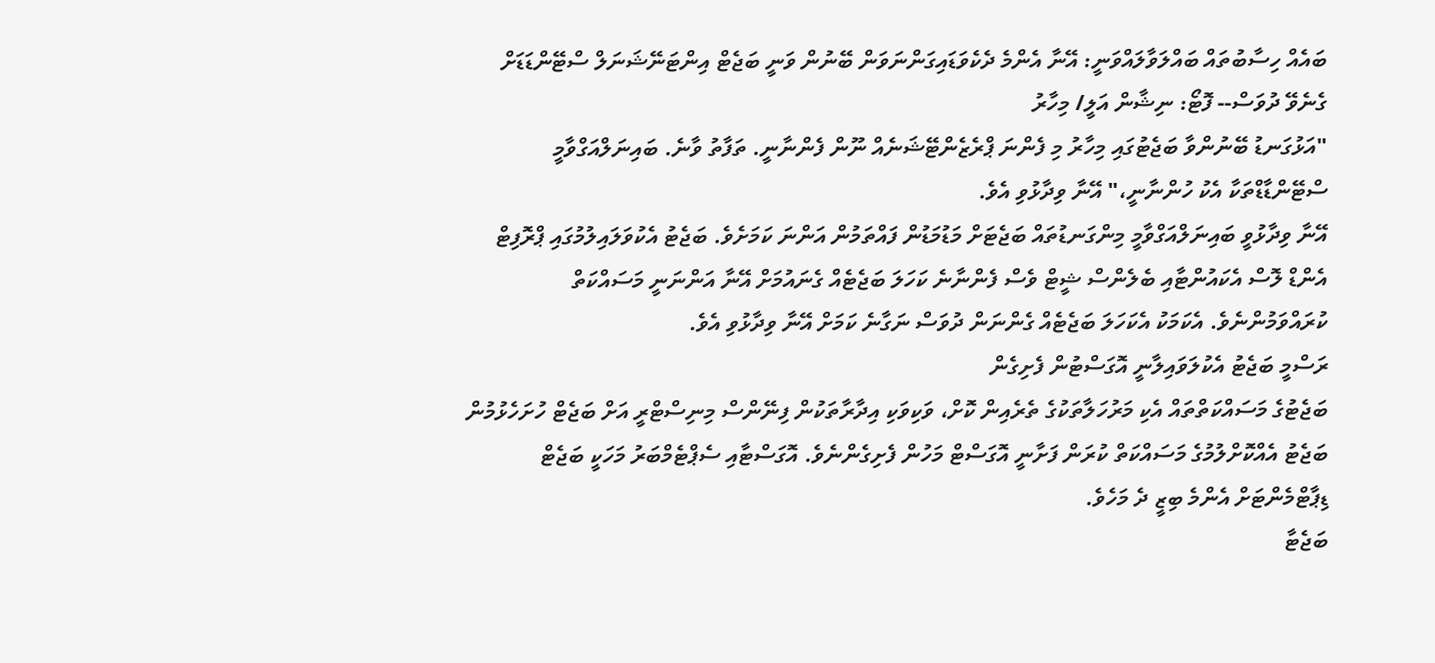ބައެއް ހިސާބުތައް ބައްލަވާލައްވަނީ: އޭނާ އެންމެ ދެކެވަޑައިގަންނަވަން ބޭނުން ވަނީ ބަޖެޓް އިންޓަނޭޝަނަލް ސްޓޭންޑަޑަށް ގެނެވޭ ދުވަސް-- ފޮޓޯ: ނިޝާން އަލީ/ މިހާރު
"އަޅުގަނޑު ބޭނުންވާ ބަޖެޓުގައި މިހާރު މި ފެންނަ ޕްރެޒެންޓޭޝަނެއް ނޫން ފެންނާނީ. ތަފާތު ވާނެ. ބައިނަލްއަގްވާމީ ސްޓޭންޑާޑްތަކާ އެކު ހުންނާނީ،" އޭނާ ވިދާޅުވި އެވެ.
އޭނާ ވިދާޅުވީ ބައިނަލްއަގްވާމީ މިންގަނޑުތައް ބަޖެޓަށް މަޑުމަޑުން ފައްތަމުން އަންނަ ކަމަށެވެ. ބަޖެޓު އެކުވަލައިލުމުގައި ޕްރޮފިޓް އެންޑް ލޮސް އެކައުންޓާއި ބެލެންސް ޝީޓް ވެސް ފެންނާނެ ކަހަލަ ބަޖެޓެއް ގެނައުމަށް އޭނާ އަންނަނީ މަސައްކަތް ކުރައްވަމުންނެވެ. އެކަމަކު އެކަހަލަ ބަޖެޓެއް ގެންނަން ދުވަސް ނަގާނެ ކަމަށް އޭނާ ވިދާޅުވި އެވެ.
ރަސްމީ ބަޖެޓު އެކުލަވައިލާނީ އޮގަސްޓުން ފެށިގެން
ބަޖެޓުގެ މަސައްކަތްތައް އެކި މަރުހަލާތަކުގެ ތެރެއިން ކޮށް، ވަކިވަކި އިދާރާތަކުން ފިނޭންސް މިނިސްޓްރީ އަށް ބަޖެޓް ހުށަހެޅުމުން ބަޖެޓު އެއްކޮށްލުމުގެ މަސައްކަތް ކުރަން ފަށާނީ އޮގަސްޓް މަހުން ފެށިގެންނެވެ. އޮގަސްޓާއި ސެޕްޓެމްބަރު މަހަކީ ބަޖެޓް ޑިޕާޓްމެންޓަށް އެންމެ ބިޒީ ދެ މަހެވެ.
ބަޖެޓާ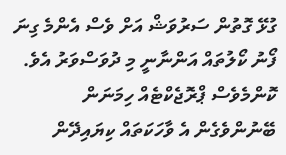ގުޅޭ ގޮތުން ސަރުވަޝް އަށް ވެސް އެންމެ ގިނަ ފޯނު ކޯލުތައް އަންނާނީ މި ދުވަސްވަރު އެވެ. ކޮންމެވެސް ޕްރޮޖެކްޓެއް ހިމަނަން ބޭނުންވެގެން އެ ވާހަކަތައް ކިޔައިދޭން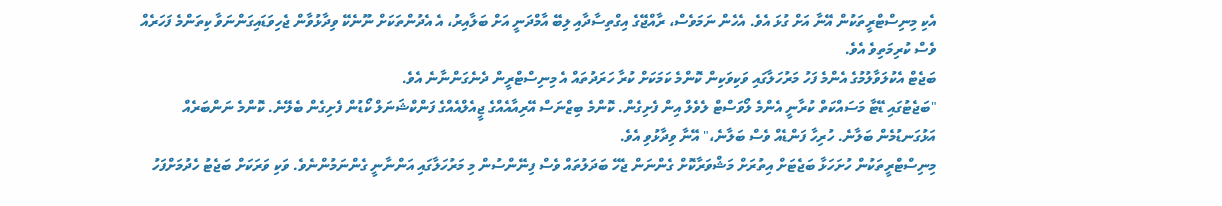އެކި މިނިސްޓްރީތަކުން އޭނާ އަށް ގުޅަ އެވެ. އެހެން ނަމަވެސް، ރާއްޖޭގެ އިގްތިސާދާއި ލިބޭ އާމްދަނީ އަށް ބަލާއިރު، އެ އެދުންތަކަށް ނޫނެކޭ ވިދާޅުވާން ޖެހިވަޑައިގަންނަވާ ކިތަންމެ ފަހަރެއް ވެސް ކުރިމަތިވެ އެވެ.
ބަޖެޓް އެކުލަވާލުމުގެ އެންމެ ފަހު މަރުހަލާގައި ވަކިވަކިން ކޮންމެ ކަމަކަށް ކުރާ ހަރަދުތައް އެ މިނިސްޓްރީން ދެނެގަންނާނެ އެވެ.
"ބަޖެޓުގައި ޑޭޓާ މަސައްކަތް ކުރާނީ އެންމެ ލޯވަސްޓް ލެވެލް އިން ފެށިގެން. ކޮންމެ ބިޒްނަސް އޭރިއާއެއްގެ ޖީއެލްއެއްގެ ފަންކްޝަނަލް ކޯޑުން ފެށިގެން ބެލޭނެ. ކޮންމެ ނަންބަރެއް އަޅުގަނޑުމެން ބަލާނެ. ހުރިހާ ފަންޑެއް ވެސް ބަލާނެ،" އޭނާ ވިދާޅުވި އެވެ.
މިނިސްޓްރީތަކުން ހުށަހަޅާ ބަޖެޓަށް އިތުރަށް މަޝްވަރާކޮށް ގެންނަން ޖެހޭ ބަދަލުތައް ވެސް ފިނޭންސުން މި މަރުހަލާގައި އަންނާނީ ގެންނަމުންނެވެ. ވަކި ވަރަކަށް ބަޖެޓު ހެދުމަށްފަހު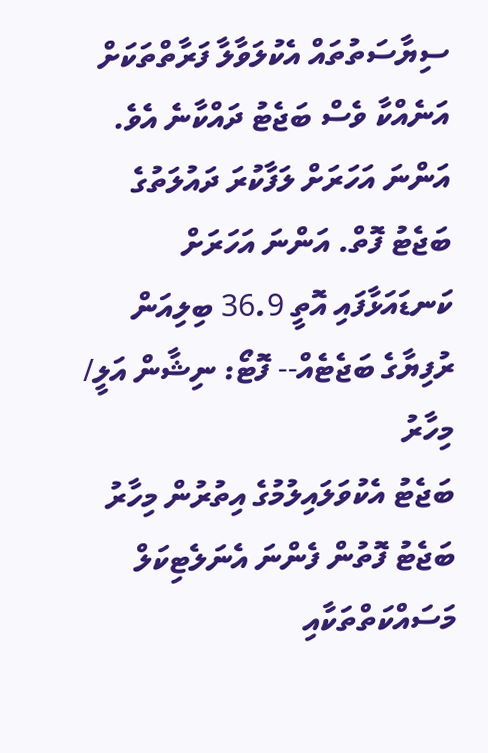ސިޔާސަތުތައް އެކުލަވާލާ ފަރާތްތަކަށް އަނެއްކާ ވެސް ބަޖެޓު ދައްކާނެ އެވެ.
އަންނަ އަހަރަށް ލަފާކުރަ ދައުލަތުގެ ބަޖެޓު ފޮތް. އަންނަ އަހަރަށް ކަނޑައަޅާފައި އޮތީ 36.9 ބިލިއަން ރުފިޔާގެ ބަޖެޓެއް-- ފޮޓޯ: ނިޝާން އަލީ/ މިހާރު
ބަޖެޓު އެކުވަލައިލުމުގެ އިތުރުން މިހާރު ބަޖެޓު ފޮތުން ފެންނަ އެނަލެޓިކަލް މަސައްކަތްތަކާއި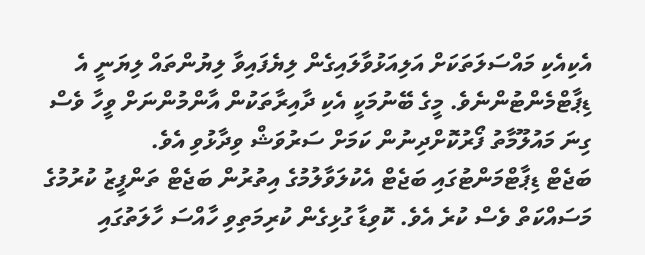އެކިއެކި މައްސަލަތަކަށް އަލިއަޅުވާލައިގެން ލިޔެފައިވާ ލިޔުންތައް ލިޔަނީ އެ ޑިޕާޓްމެންޓުންނެވެ. މީގެ ބޭނުމަކީ އެކި ދާއިރާތަކުން އާންމުންނަށް ވީހާ ވެސް ގިނަ މައުލޫމާތު ފޯރުކޮށްދިނުން ކަމަށް ސަރުވަޝް ވިދާޅުވި އެވެ.
ބަޖެޓް ޑިޕާޓްމަންޓުގައި ބަޖެޓް އެކުލަވާލުމުގެ އިތުރުން ބަޖެޓް ތަންފީޒު ކުރުމުގެ މަސައްކަތް ވެސް ކުރެ އެވެ. ކޮވިޑާ ގުޅިގެން ކުރިމަތިވި ހާއްސަ ހާލަތުގައި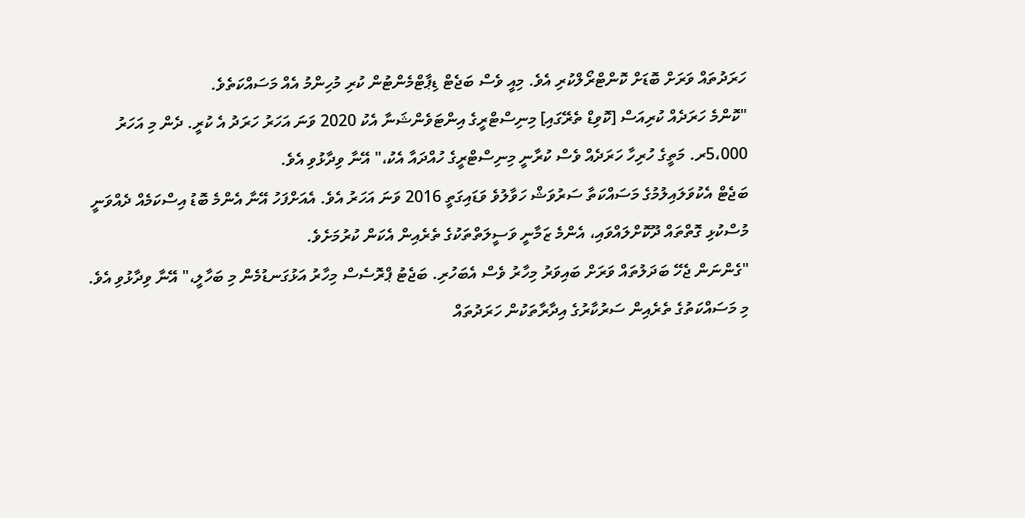ހަރަދުތައް ވަރަށް ބޮޑަށް ކޮންޓްރޯލްކުރި އެވެ. މިއީ ވެސް ބަޖެޓް ޑިޕާޓްމެންޓުން ކުރި މުހިންމު އެއް މަސައްކަތެވެ.
"ކޮންމެ ހަރަދެއް ކުރިއަސް [ކޮވިޑް ތެރޭގައި] މިނިސްޓްރީގެ އިންޓަވެންޝަނާ އެކު 2020 ވަނަ އަހަރު ހަރަދު އެ ކުރީ. ދެން މި އަހަރު 5،000ރ. މަތީގެ ހުރިހާ ހަރަދެއް ވެސް ކުރާނީ މިނިސްޓްރީގެ ހުއްދައާ އެކު،" އޭނާ ވިދާޅުވި އެވެ.
ބަޖެޓް އެކުވަލައިލުމުގެ މަސައްކަތާ ސަރުވަޝް ހަވާލުވެ ވަޑައިގަތީ 2016 ވަނަ އަހަރު އެވެ. އެއަށްފަހު އޭނާ އެންމެ ބޮޑު އިސްކަމެއް ދެއްވަނީ މުސްކުޅި ގޮތްތައް ދޫކޮށްލައްވައި، އެންމެ ޒަމާނީ ވަސީލަތްތަކުގެ ތެރެއިން އެކަން ކުރުމަށެވެ.
"ގެންނަން ޖެހޭ ބަދަލުތައް ވަރަށް ބައިވަރު މިހާރު ވެސް އެބަހުރި. ބަޖެޓު ޕްރޮސެސް މިހާރު އަޅުގަނޑުމެން މި ބަހާލީ،" އޭނާ ވިދާޅުވި އެވެ.
މި މަސައްކަތުގެ ތެރެއިން ސަރުކާރުގެ އިދާރާތަކުން ހަރަދުތައް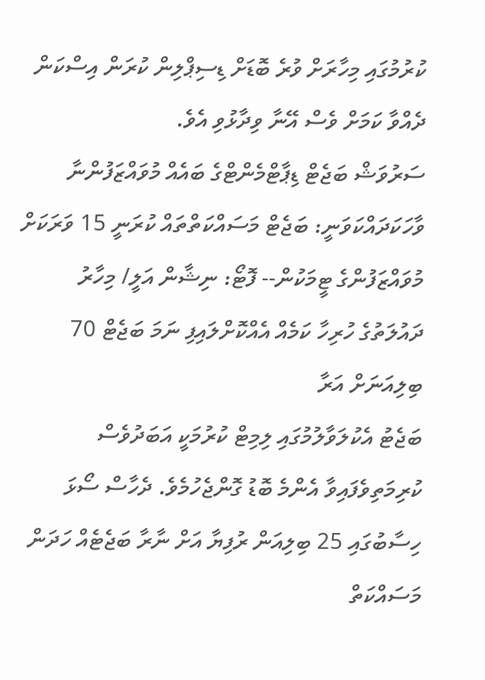ކުރުމުގައި މިހާރަށް ވުރެ ބޮޑަށް ޑިސިޕްލިން ކުރަން އިސްކަން ދެއްވާ ކަމަށް ވެސް އޭނާ ވިދާޅުވި އެވެ.
ސަރުވަޝް ބަޖެޓް ޑިޕާޓްމެންޓްގެ ބައެއް މުވައްޒަފުންނާ ވާހަކަދައްކަވަނީ: ބަޖެޓް މަސައްކަތްތައް ކުރަނީ 15 ވަރަކަށް މުވައްޒަފުންގެ ޓީމަކުން-- ފޮޓޯ: ނިޝާން އަލީ/ މިހާރު
ދައުލަތުގެ ހުރިހާ ކަމެއް އެއްކޮށްލައިފި ނަމަ ބަޖެޓް 70 ބިލިއަނަށް އަރާ
ބަޖެޓު އެކުލަވާލުމުގައި ލިމިޓް ކުރުމަކީ އަބަދުވެސް ކުރިމަތިވެފައިވާ އެންމެ ބޮޑު ގޮންޖެހުމެވެ. ދެހާސް ސޯޅަ ހިސާބުގައި 25 ބިލިއަން ރުފިޔާ އަށް ނާރާ ބަޖެޓެއް ހަދަން މަސައްކަތް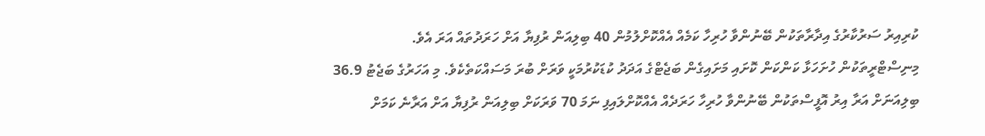ކުރިއިރު ސަރުކާރުގެ އިދާރާތަކުން ބޭނުންވާ ހުރިހާ ކަމެއް އެއްކޮށްލުމުން 40 ބިލިއަން ރުފިޔާ އަށް ހަރަދުތައް އަރަ އެވެ.
މިނިސްޓްރީތަކުން ހުށަހަޅާ ކަންކަން ކޮށައި މަށައިގެން ބަޖެޓްގެ އަދަދު ކުޑަކުރުމަކީ ވަރަށް ބުރަ މަސައްކަތެކެވެ. މި އަހަރުގެ ބަޖެޓު 36.9 ބިލިއަނަށް އަރާ އިރު އޮފީސްތަކުން ބޭނުންވާ ހުރިހާ ހަރަދެއް އެއްކޮށްލައިފި ނަމަ 70 ވަރަކަށް ބިލިއަން ރުފިޔާ އަށް އަރާނެ ކަމަށް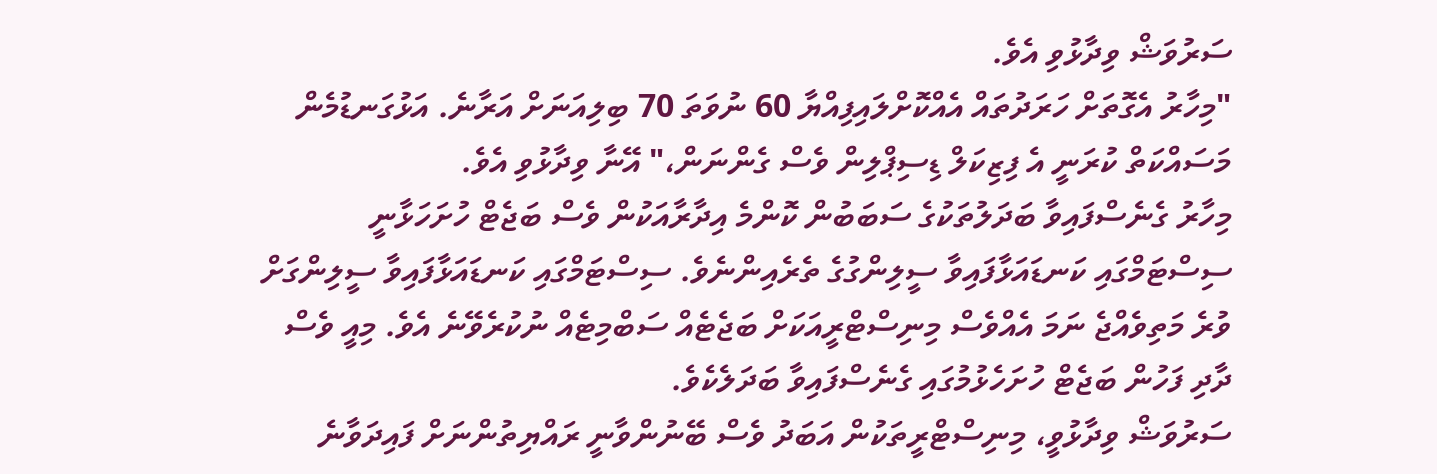ސަރުވަޝް ވިދާޅުވި އެވެ.
"މިހާރު އެގޮތަށް ހަރަދުތައް އެއްކޮށްލައިފިއްޔާ 60 ނުވަތަ 70 ބިލިއަނަށް އަރާނެ. އަޅުގަނޑުމެން މަސައްކަތް ކުރަނީ އެ ފިޒިކަލް ޑިސިޕްލިން ވެސް ގެންނަން،" އޭނާ ވިދާޅުވި އެވެ.
މިހާރު ގެނެސްފައިވާ ބަދަލުތަކުގެ ސަބަބުން ކޮންމެ އިދާރާއަކުން ވެސް ބަޖެޓް ހުށަހަޅާނީ ސިސްޓަމްގައި ކަނޑައަޅާފައިވާ ސީލިންގުގެ ތެރެއިންނެވެ. ސިސްޓަމްގައި ކަނޑައަޅާފައިވާ ސީލިންގަށް ވުރެ މަތިވެއްޖެ ނަމަ އެއްވެސް މިނިސްޓްރީއަކަށް ބަޖެޓެއް ސަބްމިޓެއް ނުކުރެވޭނެ އެވެ. މިއީ ވެސް ދާދި ފަހުން ބަޖެޓް ހުށަހެޅުމުގައި ގެނެސްފައިވާ ބަދަލެކެވެ.
ސަރުވަޝް ވިދާޅުވީ، މިނިސްޓްރީތަކުން އަބަދު ވެސް ބޭނުންވާނީ ރައްޔިތުންނަށް ފައިދަވާނެ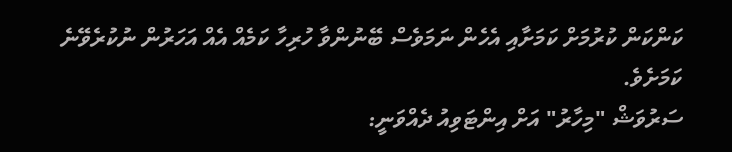ކަންކަން ކުރުމަށް ކަމަށާއި އެހެން ނަމަވެސް ބޭނުންވާ ހުރިހާ ކަމެއް އެއް އަހަރުން ނުކުރެވޭނެ ކަމަށެވެ.
ސަރުވަޝް "މިހާރު" އަށް އިންޓަވިއު ދެއްވަނީ: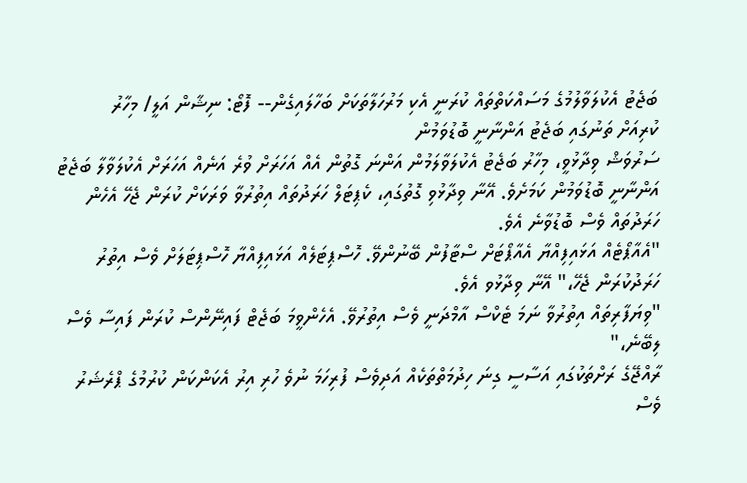ބަޖެޓު އެކުލަވާލުމުގެ މަސައްކަތްތައް ކުރަނީ އެކި މަރުހަލާތަކަށް ބަހާލައިގެން-- ފޮޓޯ: ނިޝާން އަލީ/ މިހާރު
ކުރިއަށް ތަނުގައި ބަޖެޓު އަންނާނީ ބޮޑުވަމުން
ސަރުވަޝް ވިދާޅުވީ، މިހާރު ބަޖެޓު އެކުލަވާލަމުން އަންނަ ގޮތުން އެއް އަހަރަށް ވުރެ އަނެއް އަހަރަށް އެކުލަވާލާ ބަޖެޓު އަންނާނީ ބޮޑުވަމުން ކަމަށެވެ. އޭނާ ވިދާޅުވި ގޮތުގައި، ކެޕިޓަލް ހަރަދުތައް އިތުރުވާ ވަރަކަށް ކުރަން ޖެހޭ އެހެން ހަރަދުތައް ވެސް ބޮޑުވާނެ އެވެ.
"އެއާޕޯޓެއް އަޅައިފިއްޔާ އެއާޕޯޓަށް ސްޓާފުން ބޭނުންވޭ. ހޮސްޕިޓަލެއް އަޅައިފިއްޔާ ހޮސްޕިޓަލަށް ވެސް އިތުރު ހަރަދުކުރަން ޖެހޭ،" އޭނާ ވިދާޅުވ އެވެ.
"ވިޔަފާރިތައް އިތުރުވާ ނަމަ ޓެކްސް އާމްދަނީ ވެސް އިތުރުވޭ. އެހެންވީމަ ބަޖެޓް ފައިނޭންސް ކުރަން ފައިސާ ވެސް ލިބޭނެ،"
ރާއްޖޭގެ ރަށްތަކުގައި އަސާސީ ގިނަ ހިދުމަތްތަކެއް އަދިވެސް ފުރިހަމަ ނުވެ ހުރި އިރު އެކަންކަން ކުރުމުގެ ޕްރެޝަރު ވެސް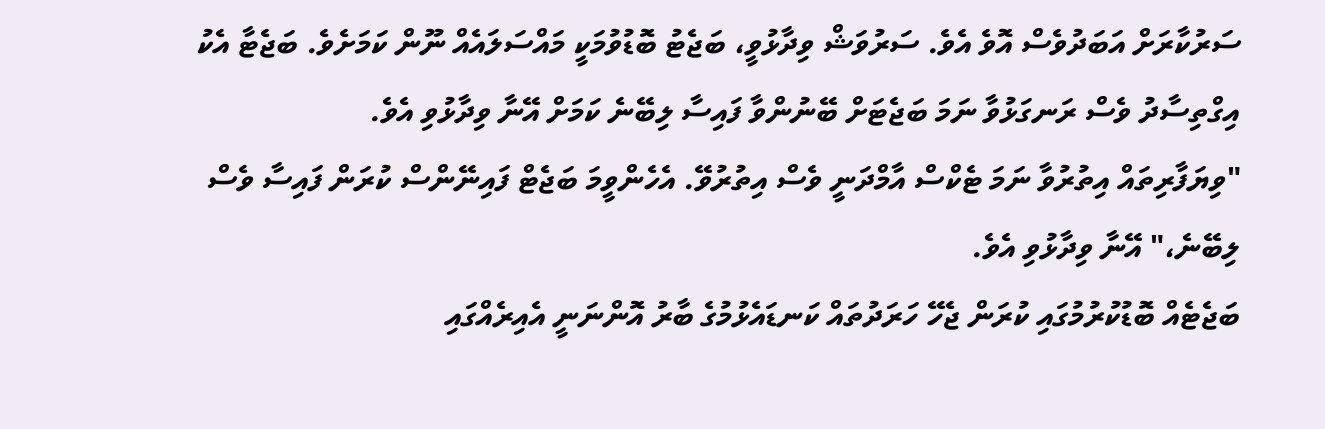ސަރުކާރަށް އަބަދުވެސް އޮވެ އެވެ. ސަރުވަޝް ވިދާޅުވީ، ބަޖެޓު ބޮޑުވުމަކީ މައްސަލައެއް ނޫން ކަމަށެވެ. ބަޖެޓާ އެކު އިގްތިސާދު ވެސް ރަނގަޅުވާ ނަމަ ބަޖެޓަށް ބޭނުންވާ ފައިސާ ލިބޭނެ ކަމަށް އޭނާ ވިދާޅުވި އެވެ.
"ވިޔަފާރިތައް އިތުރުވާ ނަމަ ޓެކްސް އާމްދަނީ ވެސް އިތުރުވޭ. އެހެންވީމަ ބަޖެޓް ފައިނޭންސް ކުރަން ފައިސާ ވެސް ލިބޭނެ،" އޭނާ ވިދާޅުވި އެވެ.
ބަޖެޓެއް ބޮޑުކުރުމުގައި ކުރަން ޖެހޭ ހަރަދުތައް ކަނޑައެޅުމުގެ ބާރު އޮންނަނީ އެއިރެއްގައި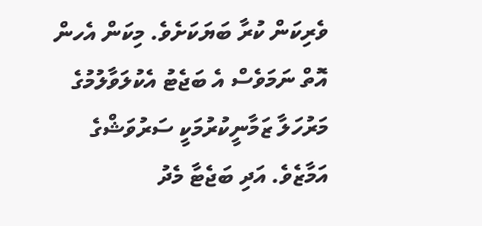ވެރިކަން ކުރާ ބަޔަކަށެވެ. މިކަން އެހން އޮތް ނަމަވެސް އެ ބަޖެޓު އެކުލަވާލުމުގެ މަރުހަލާ ޒަމާނީކުރުމަކީ ސަރުވަޝްގެ އަމާޒެވެ. އަދި ބަޖެޓާ މެދު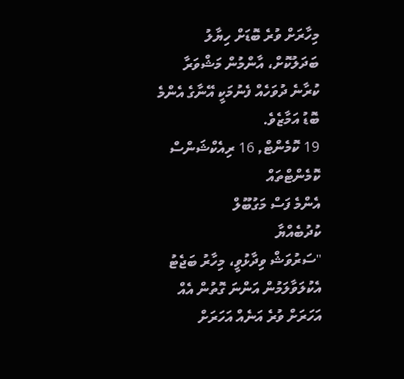މިހާރަށް ވުރެ ބޮޑަށް ހިޔާލު ބަދަލުކޮށް، އާންމުން މަޝްވަރާ ކުރާނެ ދުވަހެއް ފެނުމަކީ އޭނާގެ އެންމެ ބޮޑު އަމާޒެވެ.
19 ކޮމެންޓް, 16 ރިއެކްޝަންސް
ކޮމެންޓްތައް
އެންމެ ފަސް މަގުބޫލް
ކުދުބެއްޔާ
"ސަރުވަޝް ވިދާޅުވީ، މިހާރު ބަޖެޓު އެކުލަވާލަމުން އަންނަ ގޮތުން އެއް އަހަރަށް ވުރެ އަނެއް އަހަރަށް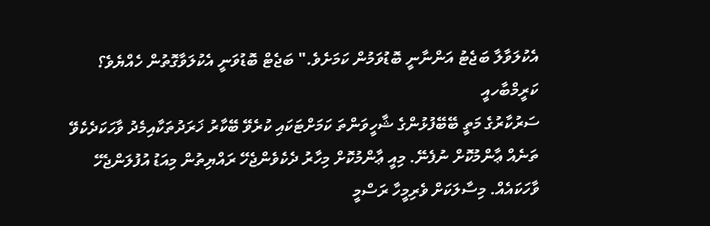އެކުލަވާލާ ބަޖެޓު އަންނާނީ ބޮޑުވަމުން ކަމަށެވެ." ބަޖެޓް ބޮޑުވަނީ އެކުލަވާގޮތުން ހެއްޔެވެ؟
ކަރީމްބާހއީ
ސަރުކާރުގެ މަތީ ބޭބޭފުޅުންގެ ޝާހީވަންތަ ކަމަށްޓަކައި ކުރެވޭ ބޭކާރު ޚަރަދުތަކާއިމެދު ވާހަކަދެކެވޭ ތަނެއް ޢާންމުކޮށް ނުފެނޭ. މިއީ ޢާންމުކޮށް މިހާރު ދެކެވެންޖެހޭ ރައްޔިތުން މިއަޑު އުފުލަންޖެހޭ ވާހަކައެއް. މިސާލަކަށް ވެރިމީހާ ރަސްމީ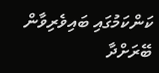ކަންކަމުގައި ބައިވެރިވާން ބޭރަށްދާ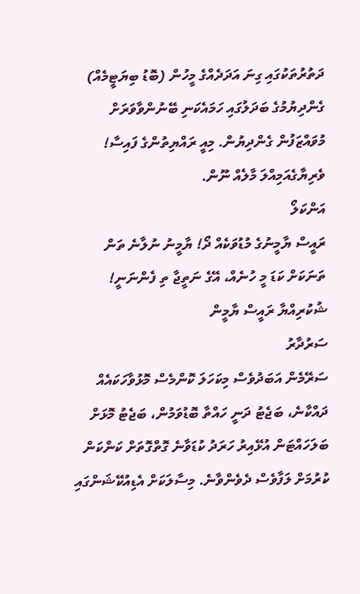ދަތުރުތަކުގައި ގިނަ އަދަދެއްގެ މީހުން (ބޮޑު ބިޔަޓީމެއް) ގެންދިޔުމުގެ ބަދަލުގައި ހަމައެކަނި ބޭނުންވާވަރަށް މުވައްޒަފުން ގެންދިޔުން. މިއީ ރައްޔިތުންގެ ފައިސާ! ވެރިޔާގެއަމިއްލަ މާލެއް ނޫން.
އަންކަލޯ
ރައީސް ޔާމީނުގެ މުޑުވަކެއް ދޯ! ޔާމީނު ނުލާނެ ތަން ތަނަކަށް ކަޑަ މީ ހުނެއް، އޭގެ ނަތީޖާ ތި ފެންނަނީ! ޝުކުރިއްޔާ ރައީސް ޔާމީން
ސަރުދާރު
ސަރޭމެން އަބަދުވެސް މިކަހަލަ ކޮންމެސް މޮޅުވާހަކައެއް ދައްކާނެ، ބަޖެޓު ދަނީ ހައްތާ ބޮޑުވަމުން، ބަޖެޓު މޮޅަށް ބަލަހައްޓަން އުޅޭއިރު ހަރަދު ކުޑަވާނެ ގޮތްގޮތަށް ކަންކަން ކުރުމަށް ލަފާވެސް ދެވެންވާނެ. މިސާލަކަށް އެޑިއުކޭޝަންގައި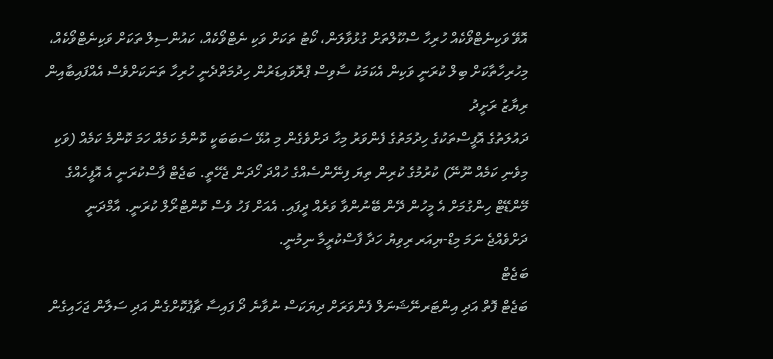އޮވޭ ވަކިނެޓްވޯކެއް ހުރިހާ ސްކޫލްތަށް ގުޅުވާލަން، ކޯޓު ތަކަށް ވަކި ނެޓްވޯކެއް، ކައުންސިލް ތަކަށް ވަކިނެޓްވޯކެއް، މިހުރިހާތާކަށް ބިލް ކުރަނީ ވަކިން އެކަމަކު ސާވިސް ޕްރޮވައިޑަރުން ހިދުމަތްދެނީ ހުރިހާ ތަނަކަށްވެސް އެއްފައިބާއިން
ރިޔާޒު ރަށީދު
ދައުލަތުގެ އޮފީސްތަކުގެ ހިދުމަތުގެ ފެންވަރު މިހާ ދަށްވެގެން މި އުޅޭ ސަބަބަކީ ކޮންމެ ކަމެއް ހަމަ ކޮންމެ ކަމެއް (ވަކި މިވެނި ކަމެއް ނޫނޭ) ކުރުމުގެ ކުރިން ތިޔަ ފިނޭންސެއްގެ ހުއްދަ ހޯދަން ޖެހޭތީ. ބަޖެޓް ފާސްކުރަނީ އެ އޮފީހެއްގެ މޭންޑޭޓް ހިންގުމަށް އެ މީހުން ދޭން ބޭނުންވާ ވަރެއް ދީފައި. އެއަށް ފަހު ވެސް ކޮންޓްރޯލް ކުރަނީ. އާމްދަނީ ދަށްވެއްޖެ ނަމަ މިޑް-ޔިއަރ ރިވިޔު ހަދާ ފާސްކުރީމާ ނިމުނީ.
ބަޖެޓް
ބަޖެޓް ފޮތް އަދި އިންޓަރނޭޝަނަލް ފެންވަރަށް ދިޔަކަސް ނުވާނެ ދޯ ފައިސާ ޗާޕުކޮށްގެން އަދި ސަލާން ޖަހައިގެން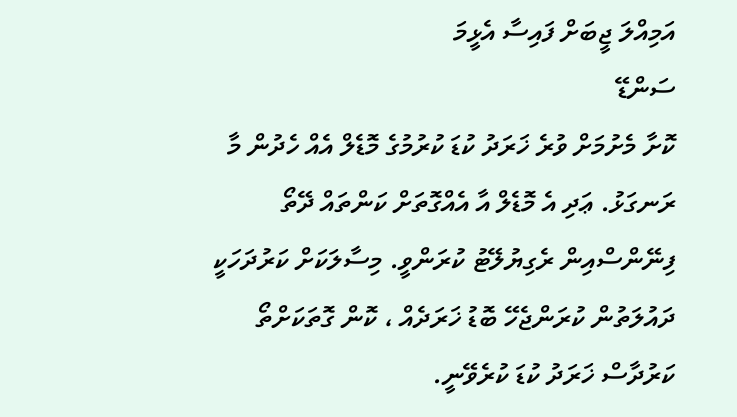އަމިއްލަ ޖީބަށް ފައިސާ އެޅީމަ
ސަންޑޭ
ކޮށާ މެށުމަށް ވުރެ ޚަރަދު ކުޑަ ކުރުމުގެ މޮޑެލް އެއް ހެދުން މާ ރަނގަޅު. ޢަދި އެ މޮޑެލް އާ އެއްގޮތަށް ކަންތައް ދޭތޯ ފިނޭންސްއިން ރެގިޔުލޭޓު ކުރަންވީ. މިސާލަކަށް ކަރުދަހަކީ ދައުލަތުން ކުރަންޖެހޭ ބޮޑު ޚަރަދެއް ، ކޮން ގޮތަކަށްތޯ ކަރުދާސް ޚަރަދު ކުޑަ ކުރެވޭނީ.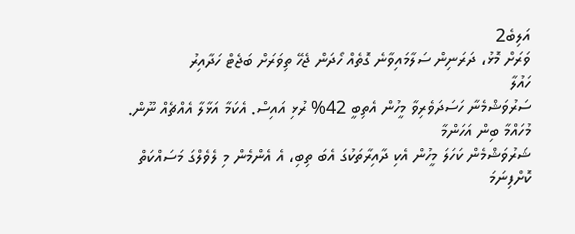އަލިބެ2
ވަރަށް މޮޅު، ދަރަނިން ސަލާމައިވާނެ ގޮތެއް ހޯދަން ޖެހޭ ތިވަރަށް ބަޖެޓް ހަދާއިރު
ހައުލާ
ސަރުވަޝްމެނާ ހަސަދަވެރިވާ މީހުން އެތިބީ 42% ރުޅި އައިސް. އެކަމާ އަޅާލާ އެއްޗެއް ނޫން.
މުހައްމާ ބިން އަހަންމާ
ޝަރުވަޝްމެން ކަހަލަ މީހުން އެކި ދާއިރާތަކުގަ އެބަ ތިބި، އެ އެންމެން މި ލެވެލްގަ މަސައްކަތް ކޮށްފިނަމަ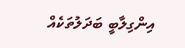އިންގިލާބީ ބަދަލުތަކެއް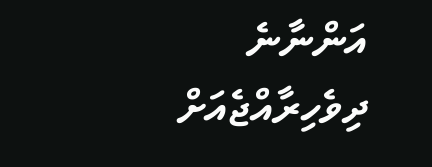އަންނާނެ ދިވެހިރާއްޖެއަށް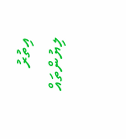އިތުރު ލިޔުންތައް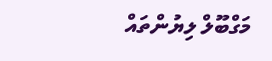މަގްބޫލް ލިޔުންތައް